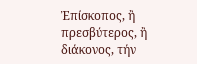Ἐπίσκοπος, ἢ πρεσβύτερος, ἢ διάκονος, τήν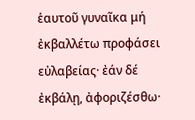ἑαυτοῦ γυναῖκα μή ἐκβαλλέτω προφάσει εὐλαβείας· ἐάν δέ ἐκβάλῃ, ἀφοριζέσθω·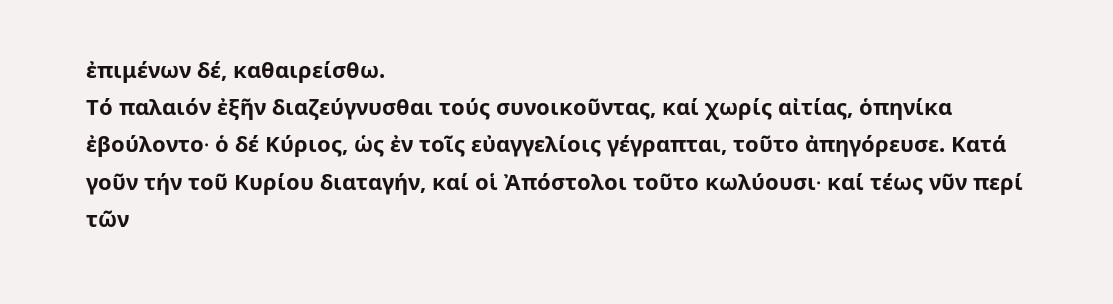ἐπιμένων δέ, καθαιρείσθω.
Τό παλαιόν ἐξῆν διαζεύγνυσθαι τούς συνοικοῦντας, καί χωρίς αἰτίας, ὁπηνίκα ἐβούλοντο∙ ὁ δέ Κύριος, ὡς ἐν τοῖς εὐαγγελίοις γέγραπται, τοῦτο ἀπηγόρευσε. Κατά γοῦν τήν τοῦ Κυρίου διαταγήν, καί οἱ Ἀπόστολοι τοῦτο κωλύουσι∙ καί τέως νῦν περί τῶν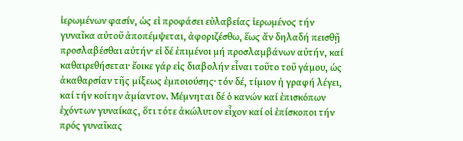ἱερωμένων φασίν, ὡς εἰ προφάσει εὐλαβείας ἱερωμένος τήν γυναῖκα αὐτοῦ ἀποπέμψεται, ἀφοριζέσθω, ἕως ἄν δηλαδή πεισθῇ προσλαβέσθαι αὐτήν∙ εἰ δέ ἐπιμένοι μή προσλαμβάνων αὐτήν, καί καθαιρεθήσεται∙ ἔοικε γάρ εἰς διαβολήν εἶναι τοῦτο τοῦ γάμου, ὡς ἀκαθαρσίαν τῆς μίξεως ἐμποιούσης∙ τόν δέ, τίμιον ἡ γραφή λέγει, καί τήν κοίτην ἀμίαντον. Μέμνηται δέ ὁ κανών καί ἐπισκόπων ἐχόντων γυναίκας, ὅτι τότε ἀκώλυτον εἶχον καί οἱ ἐπίσκοποι τήν πρός γυναῖκας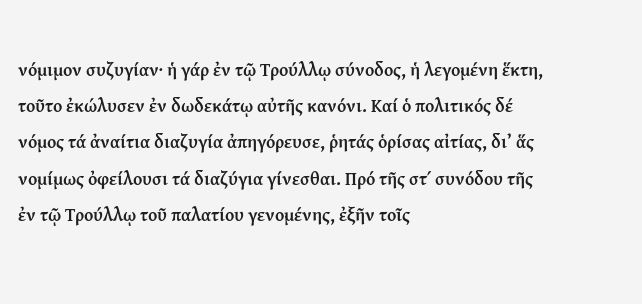νόμιμον συζυγίαν∙ ἡ γάρ ἐν τῷ Τρούλλῳ σύνοδος, ἡ λεγομένη ἕκτη, τοῦτο ἐκώλυσεν ἐν δωδεκάτῳ αὐτῆς κανόνι. Καί ὁ πολιτικός δέ νόμος τά ἀναίτια διαζυγία ἀπηγόρευσε, ῥητάς ὁρίσας αἰτίας, δι’ ἅς νομίμως ὀφείλουσι τά διαζύγια γίνεσθαι. Πρό τῆς στ΄ συνόδου τῆς ἐν τῷ Τρούλλῳ τοῦ παλατίου γενομένης, ἐξῆν τοῖς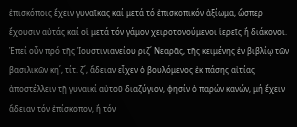ἐπισκόποις ἔχειν γυναῖκας καί μετά τό ἐπισκοπικόν ἀξίωμα, ὥσπερ ἔχουσιν αὐτάς καί οἱ μετά τόν γάμον χειροτονούμενοι ἱερεῖς ἤ διάκονοι. Ἐπεί οὖν πρό τῆς Ἰουστινιανείου ριζ΄ Νεαρᾶς, τῆς κειμένης ἐν βιβλίῳ τῶν βασιλικῶν κη΄, τίτ. ζ΄, ἄδειαν εἶχεν ὁ βουλόμενος ἐκ πάσης αἰτίας ἀποστέλλειν τῇ γυναικί αὐτοῦ διαζύγιον, φησίν ὁ παρών κανών, μή ἔχειν ἄδειαν τόν ἐπίσκοπον, ἤ τόν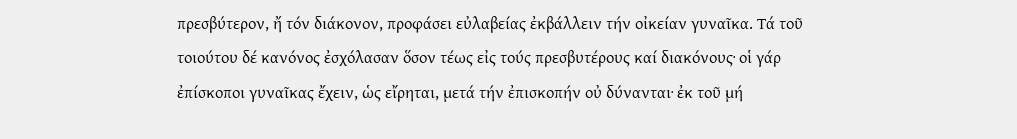πρεσβύτερον, ἤ τόν διάκονον, προφάσει εὐλαβείας ἐκβάλλειν τήν οἰκείαν γυναῖκα. Τά τοῦ τοιούτου δέ κανόνος ἐσχόλασαν ὅσον τέως εἰς τούς πρεσβυτέρους καί διακόνους∙ οἱ γάρ ἐπίσκοποι γυναῖκας ἔχειν, ὡς εἴρηται, μετά τήν ἐπισκοπήν οὐ δύνανται∙ ἐκ τοῦ μή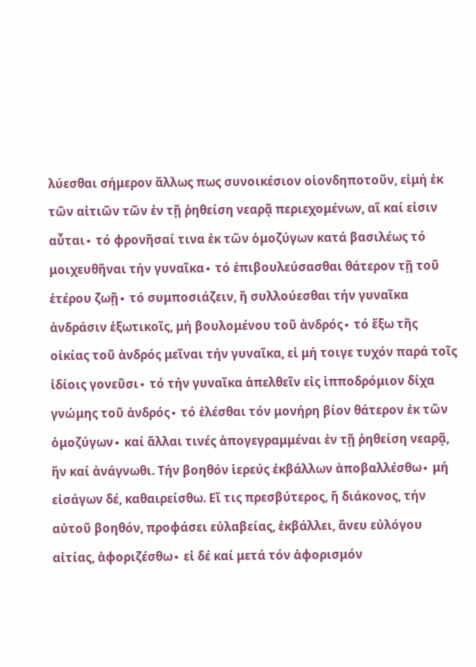λύεσθαι σήμερον ἄλλως πως συνοικέσιον οἱονδηποτοῦν, εἰμή ἐκ τῶν αἰτιῶν τῶν ἐν τῇ ῥηθείση νεαρᾷ περιεχομένων, αἵ καί εἰσιν αὖται∙ τό φρονῆσαί τινα ἐκ τῶν ὁμοζύγων κατά βασιλέως τό μοιχευθῆναι τήν γυναῖκα∙ τό ἐπιβουλεύσασθαι θάτερον τῇ τοῦ ἑτέρου ζωῇ∙ τό συμποσιάζειν, ἤ συλλούεσθαι τήν γυναῖκα ἀνδράσιν ἐξωτικοῖς, μή βουλομένου τοῦ ἀνδρός∙ τό ἔξω τῆς οἰκίας τοῦ ἀνδρός μεῖναι τήν γυναῖκα, εἰ μή τοιγε τυχόν παρά τοῖς ἰδίοις γονεῦσι∙ τό τήν γυναῖκα ἀπελθεῖν εἰς ἱπποδρόμιον δίχα γνώμης τοῦ ἀνδρός∙ τό ἑλέσθαι τόν μονήρη βίον θάτερον ἐκ τῶν ὁμοζύγων∙ καί ἄλλαι τινές ἀπογεγραμμέναι ἐν τῇ ῥηθείση νεαρᾷ, ἥν καί ἀνάγνωθι. Τήν βοηθόν ἱερεύς ἐκβάλλων ἀποβαλλέσθω∙ μή εἰσάγων δέ, καθαιρείσθω. Εἴ τις πρεσβύτερος, ἤ διάκονος, τήν αὐτοῦ βοηθόν, προφάσει εὐλαβείας, ἐκβάλλει, ἄνευ εὐλόγου αἰτίας, ἀφοριζέσθω∙ εἰ δέ καί μετά τόν ἀφορισμόν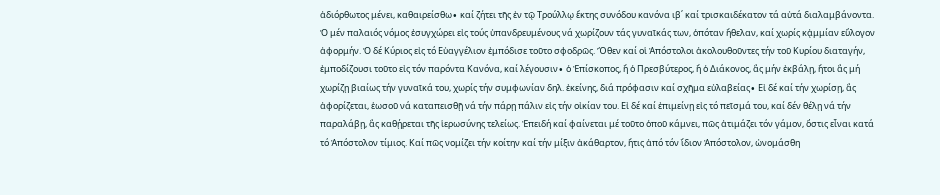ἀδιόρθωτος μένει, καθαιρείσθω∙ καί ζήτει τῆς ἐν τῷ Τρούλλῳ ἕκτης συνόδου κανόνα ιβ΄ καί τρισκαιδέκατον τά αὐτά διαλαμβάνοντα. Ὁ μέν παλαιός νόμος ἐσυγχώρει εἰς τούς ὑπανδρευμένους νά χωρίζουν τάς γυναῖκάς των, ὁπόταν ἤθελαν, καί χωρίς κᾀμμίαν εὔλογον ἀφορμήν. Ὁ δέ Κύριος εἰς τό Εὐαγγέλιον ἐμπόδισε τοῦτο σφοδρῶς. Ὅθεν καί οἱ Ἀπόστολοι ἀκολουθοῦντες τήν τοῦ Κυρίου διαταγήν, ἐμποδίζουσι τοῦτο εἰς τόν παρόντα Κανόνα, καί λέγουσιν∙ ὁ Ἐπίσκοπος, ἤ ὁ Πρεσβύτερος, ἤ ὁ Διάκονος, ἂς μήν ἐκβάλῃ, ἤτοι ἂς μή χωρίζῃ βιαίως τήν γυναῖκά του, χωρίς τήν συμφωνίαν δηλ. ἐκείνης, διά πρόφασιν καί σχῆμα εὐλαβείας∙ Εἰ δέ καί τήν χωρίσῃ, ἂς ἀφορίζεται, ἑωσοῦ νά καταπεισθῇ νά τήν πάρῃ πάλιν εἰς τήν οἰκίαν του. Εἰ δέ καί ἐπιμείνῃ εἰς τό πεῖσμά του, καί δέν θέλῃ νά τήν παραλάβῃ, ἂς καθῄρεται τῆς ἱερωσύνης τελείως. Ἐπειδή καί φαίνεται μέ τοῦτο ὁποῦ κάμνει, πῶς ἀτιμάζει τόν γάμον, ὅστις εἶναι κατά τό Ἀπόστολον τίμιος. Καί πῶς νομίζει τήν κοίτην καί τήν μίξιν ἀκάθαρτον, ἥτις ἀπό τόν ἴδιον Ἀπόστολον, ὠνομάσθη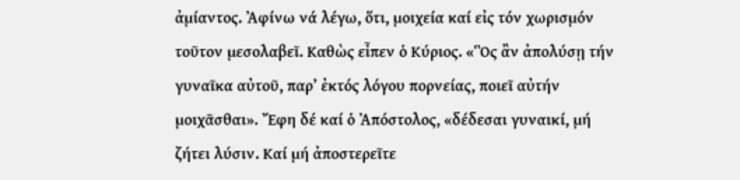ἀμίαντος. Ἀφίνω νά λέγω, ὅτι, μοιχεία καί εἰς τόν χωρισμόν τοῦτον μεσολαβεῖ. Καθὼς εἶπεν ὁ Κύριος. «Ὃς ἂν ἀπολύσῃ τήν γυναῖκα αὐτοῦ, παρ’ ἐκτός λόγου πορνείας, ποιεῖ αὐτήν μοιχᾶσθαι». Ἔφη δέ καί ὁ Ἀπόστολος, «δέδεσαι γυναικί, μή ζήτει λύσιν. Καί μή ἀποστερεῖτε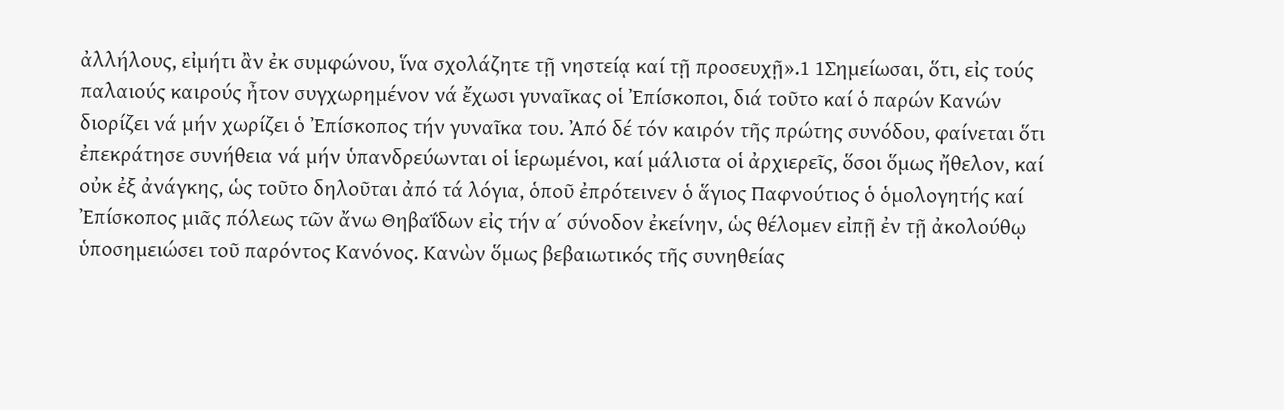ἀλλήλους, εἰμήτι ἂν ἐκ συμφώνου, ἵνα σχολάζητε τῇ νηστείᾳ καί τῇ προσευχῇ».1 1Σημείωσαι, ὅτι, εἰς τούς παλαιούς καιρούς ἦτον συγχωρημένον νά ἔχωσι γυναῖκας οἱ Ἐπίσκοποι, διά τοῦτο καί ὁ παρών Κανών διορίζει νά μήν χωρίζει ὁ Ἐπίσκοπος τήν γυναῖκα του. Ἀπό δέ τόν καιρόν τῆς πρώτης συνόδου, φαίνεται ὅτι ἐπεκράτησε συνήθεια νά μήν ὑπανδρεύωνται οἱ ἱερωμένοι, καί μάλιστα οἱ ἀρχιερεῖς, ὅσοι ὅμως ἤθελον, καί οὐκ ἐξ ἀνάγκης, ὡς τοῦτο δηλοῦται ἀπό τά λόγια, ὁποῦ ἐπρότεινεν ὁ ἅγιος Παφνούτιος ὁ ὁμολογητής καί Ἐπίσκοπος μιᾶς πόλεως τῶν ἄνω Θηβαΐδων εἰς τήν α΄ σύνοδον ἐκείνην, ὡς θέλομεν εἰπῇ ἐν τῇ ἀκολούθῳ ὑποσημειώσει τοῦ παρόντος Κανόνος. Κανὼν ὅμως βεβαιωτικός τῆς συνηθείας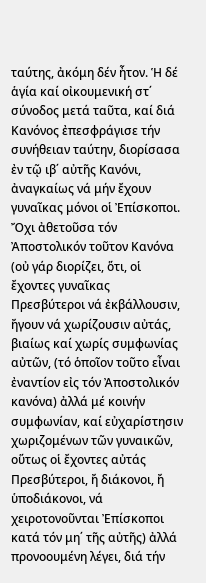ταύτης, ἀκόμη δέν ἦτον. Ἡ δέ ἁγία καί οἰκουμενική στ΄ σύνοδος μετά ταῦτα, καί διά Κανόνος ἐπεσφράγισε τήν συνήθειαν ταύτην, διορίσασα ἐν τῷ ιβ΄ αὐτῆς Κανόνι, ἀναγκαίως νά μήν ἔχουν γυναῖκας μόνοι οἱ Ἐπίσκοποι. Ὄχι ἀθετοῦσα τόν Ἀποστολικόν τοῦτον Κανόνα (οὐ γάρ διορίζει, ὅτι, οἱ ἔχοντες γυναῖκας Πρεσβύτεροι νά ἐκβάλλουσιν, ἤγουν νά χωρίζουσιν αὐτάς, βιαίως καί χωρίς συμφωνίας αὐτῶν, (τό ὁποῖον τοῦτο εἶναι ἐναντίον εἰς τόν Ἀποστολικόν κανόνα) ἀλλά μέ κοινήν συμφωνίαν, καί εὐχαρίστησιν χωριζομένων τῶν γυναικῶν, οὕτως οἱ ἔχοντες αὐτάς Πρεσβύτεροι, ἤ διάκονοι, ἤ ὑποδιάκονοι, νά χειροτονοῦνται Ἐπίσκοποι κατά τόν μη΄ τῆς αὐτῆς) ἀλλά προνοουμένη λέγει, διά τήν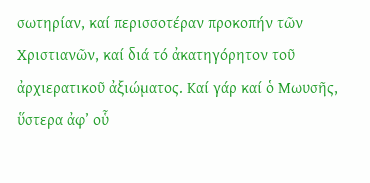σωτηρίαν, καί περισσοτέραν προκοπήν τῶν Χριστιανῶν, καί διά τό ἀκατηγόρητον τοῦ ἀρχιερατικοῦ ἀξιώματος. Καί γάρ καί ὁ Μωυσῆς, ὕστερα ἀφ’ οὗ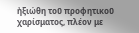ἠξιώθη τοῦ προφητικοῦ χαρίσματος, πλέον με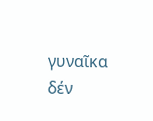γυναῖκα δέν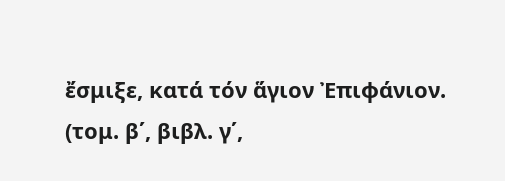ἔσμιξε, κατά τόν ἅγιον Ἐπιφάνιον. (τομ. β΄, βιβλ. γ΄,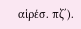αἱρέσ. πζ΄).